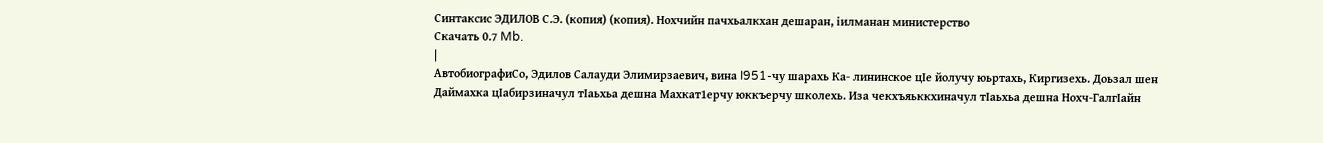Синтаксис ЭДИЛОВ С.Э. (копия) (копия). Нохчийн пачхьалкхан дешаран, iилманан министерство
Скачать 0.7 Mb.
|
АвтобиографиСо, Эдилов Салауди Элимирзаевич, вина I951-чу шарахь Ка- лининское цIе йолучу юьртахь, Киргизехь. Доьзал шен Даймахка цIабирзиначул тIаьхьа дешна Махкат1ерчу юккъерчу школехь. Иза чекхъяьккхиначул тIаьхьа дешна Нохч-ГалгIайн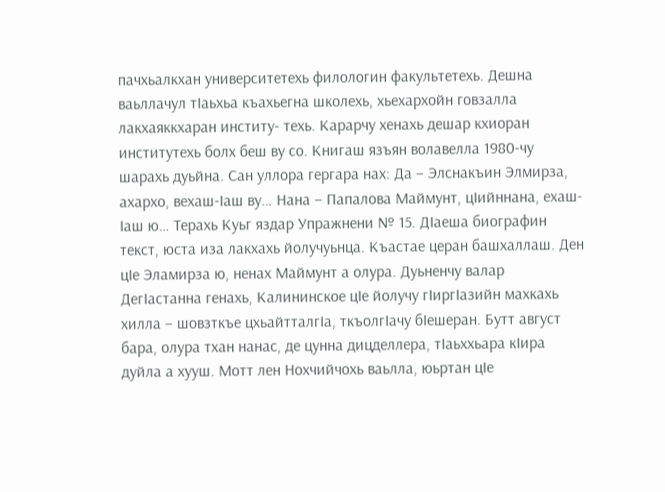пачхьалкхан университетехь филологин факультетехь. Дешна ваьллачул тIаьхьа къахьегна школехь, хьехархойн говзалла лакхаяккхаран институ- техь. Карарчу хенахь дешар кхиоран институтехь болх беш ву со. Книгаш язъян волавелла 1980-чу шарахь дуьйна. Сан уллора гергара нах: Да – Элснакъин Элмирза, ахархо, вехаш-Iаш ву… Нана – Папалова Маймунт, цIийннана, ехаш-Iаш ю… Терахь Куьг яздар Упражнени № 15. ДIаеша биографин текст, юста иза лакхахь йолучуьнца. Къастае церан башхаллаш. Ден цIе Эламирза ю, ненах Маймунт а олура. Дуьненчу валар ДегIастанна генахь, Калининское цIе йолучу гIиргIазийн махкахь хилла – шовзткъе цхьайтталгIа, ткъолгIачу бIешеран. Бутт август бара, олура тхан нанас, де цунна дицделлера, тIаьххьара кIира дуйла а хууш. Мотт лен Нохчийчохь ваьлла, юьртан цIе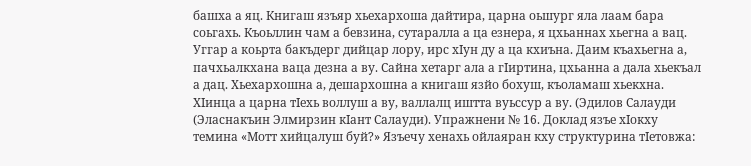башха а яц. Книгаш язъяр хьехархоша дайтира, царна оьшург яла лаам бара соьгахь. Къоьллин чам а бевзина, сутаралла а ца езнера, я цхьаннах хьегна а вац. Уггар а коьрта бакъдерг дийцар лору, ирс хIун ду а ца кхиъна. Даим къахьегна а, пачхьалкхана ваца дезна а ву. Сайна хетарг ала а гIиртина, цхьанна а дала хьекъал а дац. Хьехархошна а, дешархошна а книгаш язйо бохуш, къоламаш хьекхна. ХIинца а царна тIехь воллуш а ву, валлалц иштта вуьссур а ву. (Эдилов Салауди (Эласнакъин Элмирзин кIант Салауди). Упражнени № 16. Доклад язъе хIокху темина «Мотт хийцалуш буй?» Язъечу хенахь ойлаяран кху структурина тIетовжа: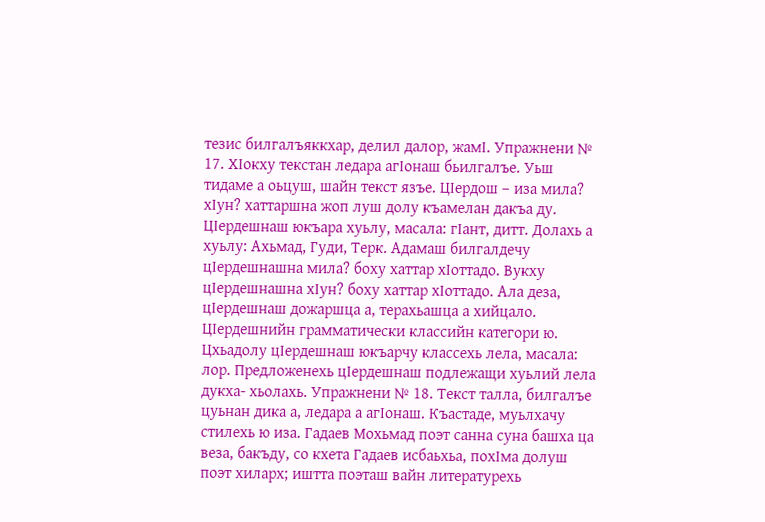тезис билгалъяккхар, делил далор, жамI. Упражнени № 17. ХIокху текстан ледара агIонаш бьилгалъе. Уьш тидаме а оьцуш, шайн текст язъе. ЦIердош – иза мила? хIун? хаттаршна жоп луш долу къамелан дакъа ду. ЦIердешнаш юкъара хуьлу, масала: гIант, дитт. Долахь а хуьлу: Ахьмад, Гуди, Терк. Адамаш билгалдечу цIердешнашна мила? боху хаттар хIоттадо. Вукху цIердешнашна хIун? боху хаттар хIоттадо. Ала деза, цIердешнаш дожаршца а, терахьашца а хийцало. ЦIердешнийн грамматически классийн категори ю. Цхьадолу цIердешнаш юкъарчу классехь лела, масала: лор. Предложенехь цIердешнаш подлежащи хуьлий лела дукха- хьолахь. Упражнени № 18. Текст талла, билгалъе цуьнан дика а, ледара а агIонаш. Къастаде, муьлхачу стилехь ю иза. Гадаев Мохьмад поэт санна суна башха ца веза, бакъду, со кхета Гадаев исбаьхьа, похIма долуш поэт хиларх; иштта поэташ вайн литературехь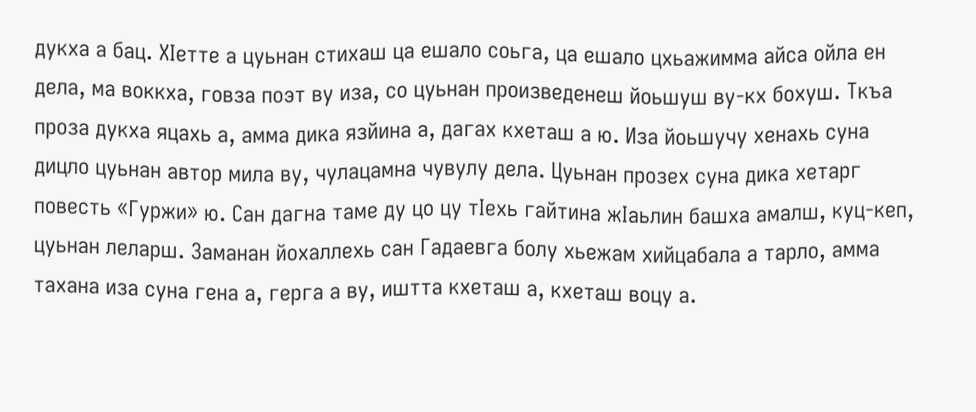дукха а бац. ХIетте а цуьнан стихаш ца ешало соьга, ца ешало цхьажимма айса ойла ен дела, ма воккха, говза поэт ву иза, со цуьнан произведенеш йоьшуш ву-кх бохуш. Ткъа проза дукха яцахь а, амма дика язйина а, дагах кхеташ а ю. Иза йоьшучу хенахь суна дицло цуьнан автор мила ву, чулацамна чувулу дела. Цуьнан прозех суна дика хетарг повесть «Гуржи» ю. Сан дагна таме ду цо цу тIехь гайтина жIаьлин башха амалш, куц-кеп, цуьнан леларш. Заманан йохаллехь сан Гадаевга болу хьежам хийцабала а тарло, амма тахана иза суна гена а, герга а ву, иштта кхеташ а, кхеташ воцу а.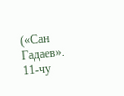(«Сан Гадаев». 11-чу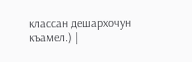классан дешархочун къамел.) |